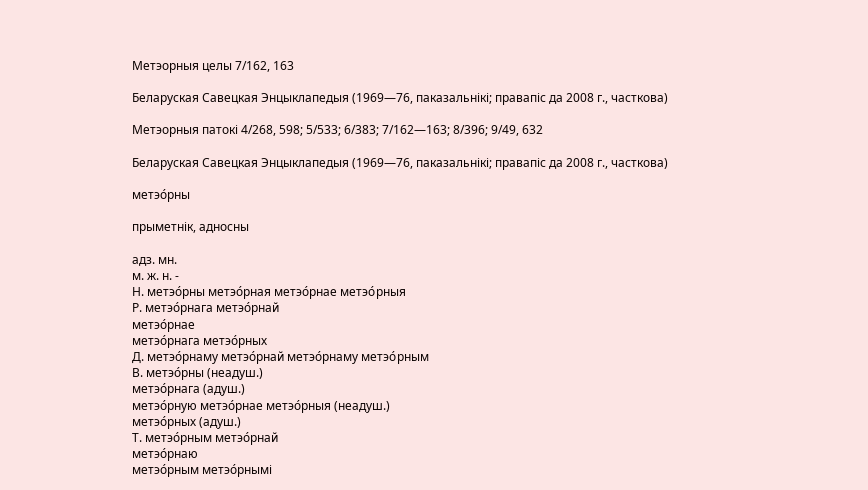Метэорныя целы 7/162, 163

Беларуская Савецкая Энцыклапедыя (1969—76, паказальнікі; правапіс да 2008 г., часткова)

Метэорныя патокі 4/268, 598; 5/533; 6/383; 7/162—163; 8/396; 9/49, 632

Беларуская Савецкая Энцыклапедыя (1969—76, паказальнікі; правапіс да 2008 г., часткова)

метэо́рны

прыметнік, адносны

адз. мн.
м. ж. н. -
Н. метэо́рны метэо́рная метэо́рнае метэо́рныя
Р. метэо́рнага метэо́рнай
метэо́рнае
метэо́рнага метэо́рных
Д. метэо́рнаму метэо́рнай метэо́рнаму метэо́рным
В. метэо́рны (неадуш.)
метэо́рнага (адуш.)
метэо́рную метэо́рнае метэо́рныя (неадуш.)
метэо́рных (адуш.)
Т. метэо́рным метэо́рнай
метэо́рнаю
метэо́рным метэо́рнымі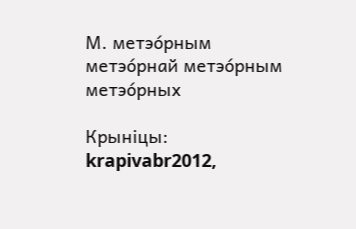М. метэо́рным метэо́рнай метэо́рным метэо́рных

Крыніцы: krapivabr2012,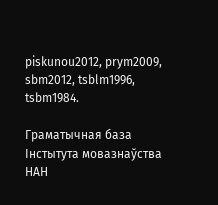piskunou2012, prym2009, sbm2012, tsblm1996, tsbm1984.

Граматычная база Інстытута мовазнаўства НАН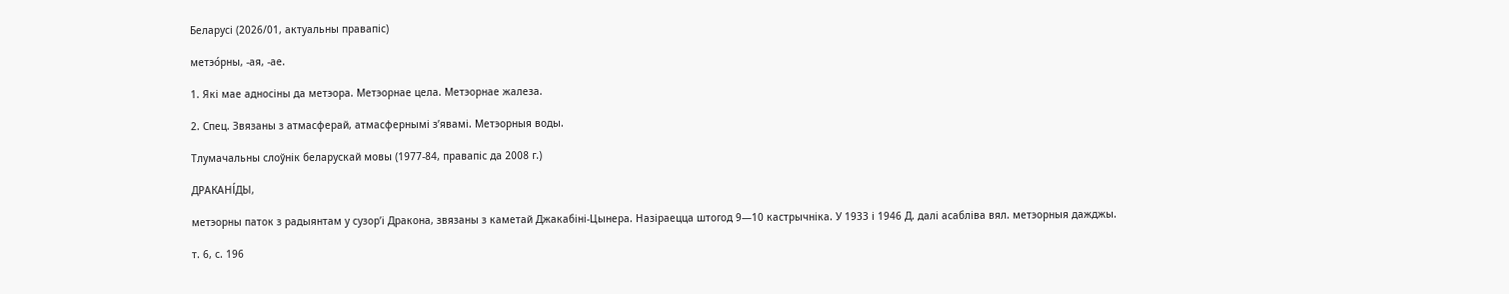Беларусі (2026/01, актуальны правапіс)

метэо́рны, ‑ая, ‑ае.

1. Які мае адносіны да метэора. Метэорнае цела. Метэорнае жалеза.

2. Спец. Звязаны з атмасферай, атмасфернымі з’явамі. Метэорныя воды.

Тлумачальны слоўнік беларускай мовы (1977-84, правапіс да 2008 г.)

ДРАКАНІ́ДЫ,

метэорны паток з радыянтам у сузор’і Дракона, звязаны з каметай Джакабіні-Цынера. Назіраецца штогод 9—10 кастрычніка. У 1933 і 1946 Д. далі асабліва вял. метэорныя дажджы.

т. 6, с. 196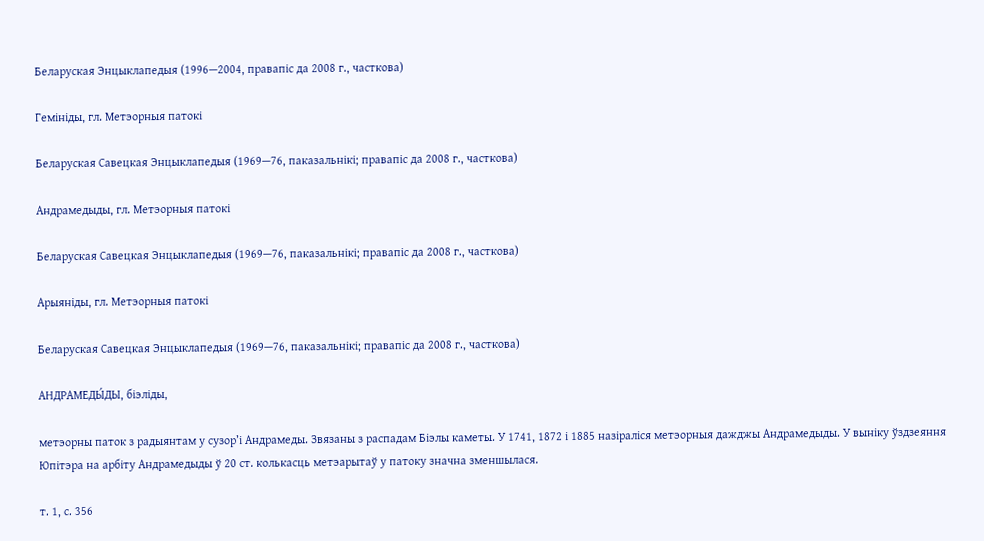Беларуская Энцыклапедыя (1996—2004, правапіс да 2008 г., часткова)

Гемініды, гл. Метэорныя патокі

Беларуская Савецкая Энцыклапедыя (1969—76, паказальнікі; правапіс да 2008 г., часткова)

Андрамедыды, гл. Метэорныя патокі

Беларуская Савецкая Энцыклапедыя (1969—76, паказальнікі; правапіс да 2008 г., часткова)

Арыяніды, гл. Метэорныя патокі

Беларуская Савецкая Энцыклапедыя (1969—76, паказальнікі; правапіс да 2008 г., часткова)

АНДРАМЕДЫ́ДЫ, біэліды,

метэорны паток з радыянтам у сузор’і Андрамеды. Звязаны з распадам Біэлы каметы. У 1741, 1872 і 1885 назіраліся метэорныя дажджы Андрамедыды. У выніку ўздзеяння Юпітэра на арбіту Андрамедыды ў 20 ст. колькасць метэарытаў у патоку значна зменшылася.

т. 1, с. 356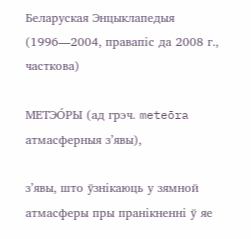Беларуская Энцыклапедыя (1996—2004, правапіс да 2008 г., часткова)

МЕТЭО́РЫ (ад грэч. meteōra атмасферныя з’явы),

з’явы, што ўзнікаюць у зямной атмасферы пры пранікненні ў яе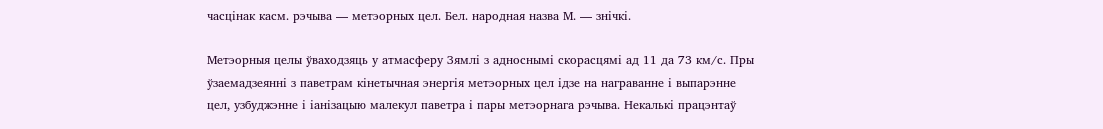часцінак касм. рэчыва — метэорных цел. Бел. народная назва М. — знічкі.

Метэорныя целы ўваходзяць у атмасферу Зямлі з адноснымі скорасцямі ад 11 да 73 км/с. Пры ўзаемадзеянні з паветрам кінетычная энергія метэорных цел ідзе на награванне і выпарэнне цел, узбуджэнне і іанізацыю малекул паветра і пары метэорнага рэчыва. Некалькі працэнтаў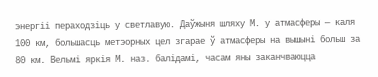энергіі пераходзіць у светлавую. Даўжыня шляху М. у атмасферы — каля 100 км, большасць метэорных цел згарае ў атмасферы на вышыні больш за 80 км. Вельмі яркія М. наз. балідамі, часам яны заканчваюцца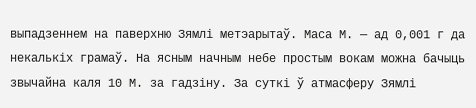выпадзеннем на паверхню Зямлі метэарытаў. Маса М. — ад 0,001 г да некалькіх грамаў. На ясным начным небе простым вокам можна бачыць звычайна каля 10 М. за гадзіну. За суткі ў атмасферу Зямлі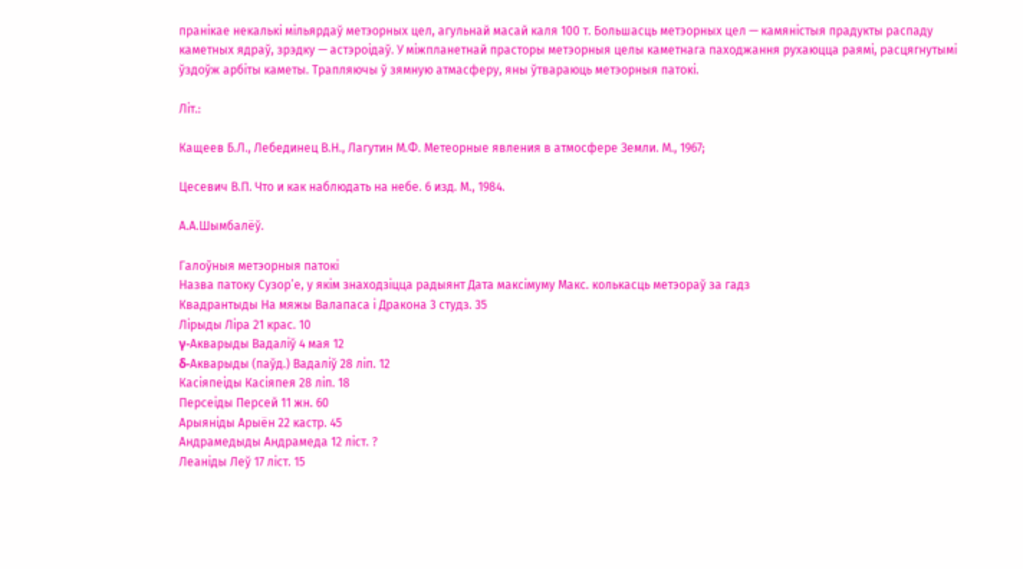пранікае некалькі мільярдаў метэорных цел, агульнай масай каля 100 т. Большасць метэорных цел — камяністыя прадукты распаду каметных ядраў, зрэдку — астэроідаў. У міжпланетнай прасторы метэорныя целы каметнага паходжання рухаюцца раямі, расцягнутымі ўздоўж арбіты каметы. Трапляючы ў зямную атмасферу, яны ўтвараюць метэорныя патокі.

Літ.:

Кащеев Б.Л., Лебединец В.Н., Лагутин М.Ф. Метеорные явления в атмосфере Земли. М., 1967;

Цесевич В.П. Что и как наблюдать на небе. 6 изд. М., 1984.

А.А.Шымбалёў.

Галоўныя метэорныя патокі
Назва патоку Сузор’е, у якім знаходзіцца радыянт Дата максімуму Макс. колькасць метэораў за гадз
Квадрантыды На мяжы Валапаса і Дракона 3 студз. 35
Лірыды Ліра 21 крас. 10
γ-Акварыды Вадаліў 4 мая 12
δ-Акварыды (паўд.) Вадаліў 28 ліп. 12
Касіяпеіды Касіяпея 28 ліп. 18
Персеіды Персей 11 жн. 60
Арыяніды Арыён 22 кастр. 45
Андрамедыды Андрамеда 12 ліст. ?
Леаніды Леў 17 ліст. 15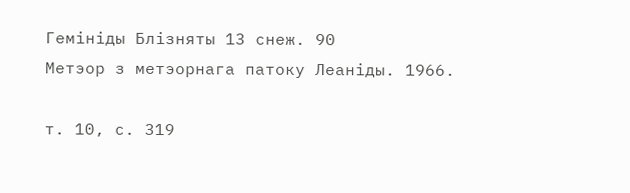Гемініды Блізняты 13 снеж. 90
Метэор з метэорнага патоку Леаніды. 1966.

т. 10, с. 319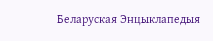Беларуская Энцыклапедыя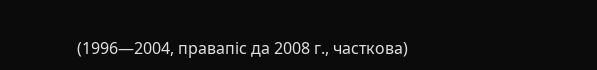(1996—2004, правапіс да 2008 г., часткова)